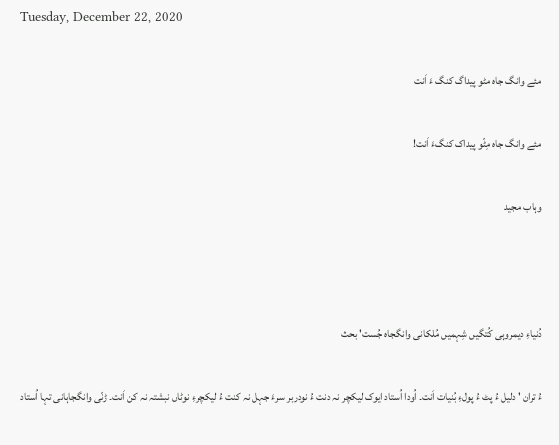Tuesday, December 22, 2020

مئے وانگ جاہ مٹو پیداگ کنگ ءَ اَنت

مئے وانگ جاہ مِٹّو پیداک کنگءَ اَنت!

وہاب مجید



دُنیاءِ دیمروہی کُتگیں شِہمیں مُلکانی وانگجاہ جُست' بحث

ءُ تران ' دلیل ءُ پٹ ءُ پولءِ بُنیات اَنت۔ اُودا اُستاد ایوک لیکچر نہ دنت ءُ نودربر سرءَ جہل نہ کنت ءُ لیکچرءِ نوٹاں نبشتہ نہ کن اَنت۔ ڑنّی وانگجاہانی تہا اُستاد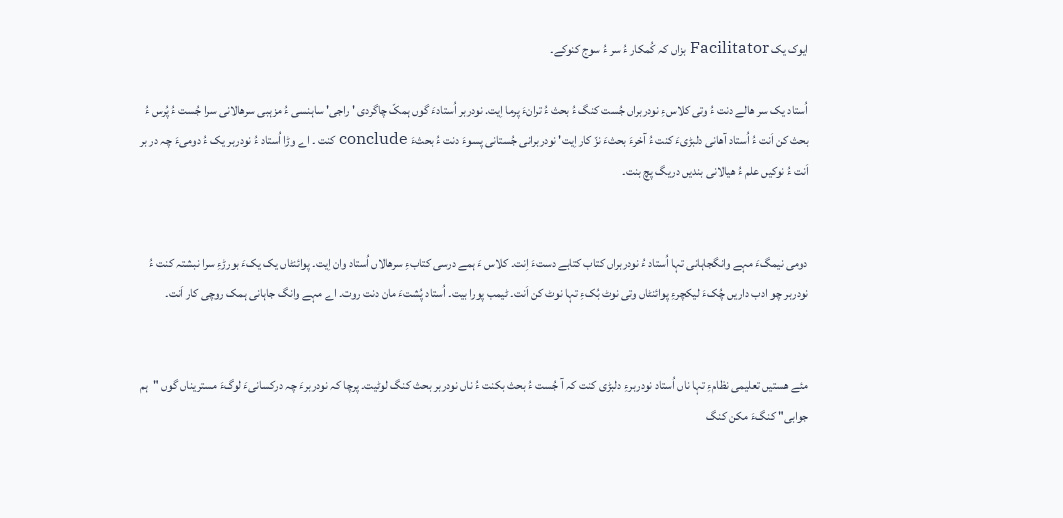ایوک یک Facilitator بزاں کہ کُمکار ءُ سر ءُ سوج کنوکے۔

اُستاد یک سر ھالے دنت ءُ وتی کلاسءِ نودربراں جُست کنگ ءُ بحث ءُ ترانءَ پرما اِیت. نودربر اُستادءَ گوں ہمکّ چاگردی ' راجی' ساہنسی ءُ مزہبی سرھالانی سرا جُست ءُ پُرس ءُ بحث کن اَنت ءُ اُستاد آھانی دلبڑیءَ کنت ءُ آخرءَ بحثءَ نزّ کار اِیت' نودربرانی جُستانی پسوءَ دنت ءُ بحثءَ conclude کنت ۔ اے وڑا اُستاد ءُ نودربر یک ءُ دومیءَ چہ در بر اَنت ءُ نوکیں علم ءُ ھیالانی بندیں دریگ پچ بنت۔


دومی نیمگءَ مہے وانگجاہانی تہا اُستاد ءُ نودربراں کتاب کتابے دستءَ اِنت۔ کلاس ءَ ہمے درسی کتابءِ سرھالاں اُستاد وان اِیت۔ پوائنٹاں یک یکءَ بورڑءِ سرا نبشتہ کنت ءُ نودربر چو ادب داریں چُکءَ لیکچرءِ پوائنٹاں وتی نوٹ بُکءِ تہا نوٹ کن اَنت۔ ٹیمب پورا بیت۔ اُستاد پُشتءَ مان دنت روت۔ اے مہے وانگ جاہانی ہمک روچی کار اَنت۔


مئے ھستیں تعلیمی نظامءِ تہا ناں اُستاد نودربرءِ دلبڑی کنت کہ آ جُست ءُ بحث بکنت ءُ ناں نودربر بحث کنگ لوٹیت۔ پرچا کہ نودربرءَ چہ درکسانیءَ لوگءَ مستریناں گوں "ہم جوابی" کنگءَ مکن کنگ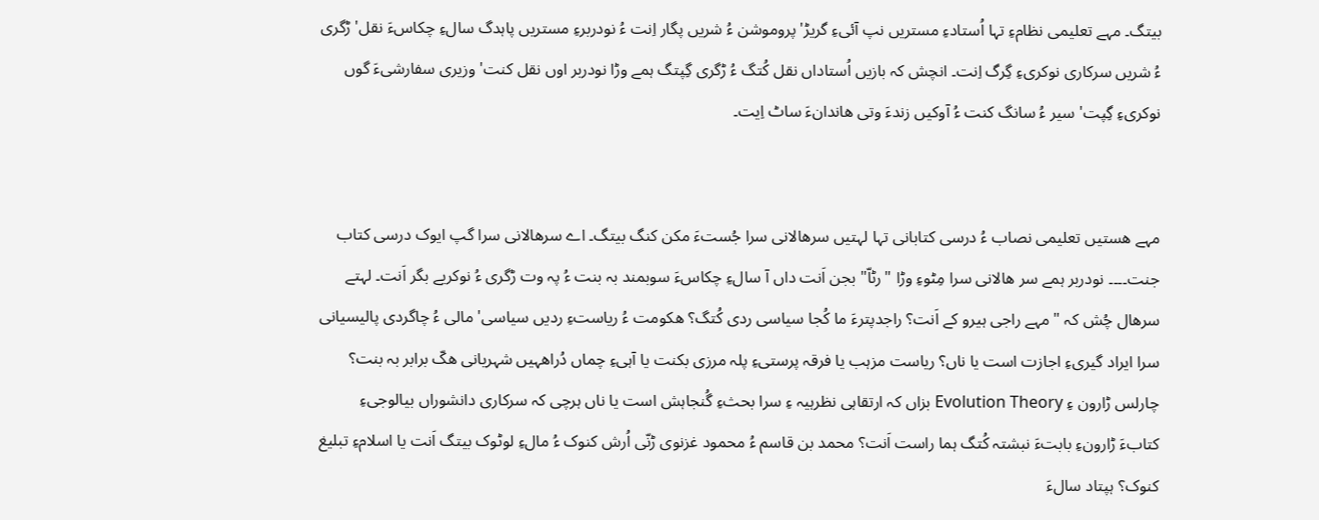بیتگ۔ مہے تعلیمی نظامءِ تہا اُستادءِ مستریں نپ آئیءِ گریڑ' پروموشن ءُ شریں پگار اِنت ءُ نودربرءِ مستریں پاہدگ سالءِ چکاسءَ نقل' ڑگری ءُ شریں سرکاری نوکریءِ گِرگ اِنت۔ انچش کہ بازیں اُستاداں نقل کُتگ ءُ ڑگری گِپتگ ہمے وڑا نودربر اوں نقل کنت' وزیری سفارشیءَ گوں نوکریءِ گِپت' سیر ءُ سانگ کنت ءُ آوکیں زندءَ وتی ھاندانءَ ساٹ اِیت۔


مہے ھستیں تعلیمی نصاب ءُ درسی کتابانی تہا لہتیں سرھالانی سرا جُستءَ مکن کنگ بیتگ۔ اے سرھالانی سرا گپ ایوک درسی کتاب جنت۔۔۔۔ نودربر ہمے سر ھالانی سرا مِٹوءِ وڑا "رٹاّ" بجن اَنت داں آ سالءِ چکاسءَ سوبمند بہ بنت ءُ پہ وت ڑگری ءُ نوکریے بگر اَنت۔ لہتے سرھال چُش کہ " مہے راجی ہیرو کے اَنت؟ راجدپترءَ ما کُجا سیاسی ردی کُتگ؟ ھکومت ءُ ریاستءِ ردیں سیاسی' مالی ءُ چاگردی پالیسیانی سرا ایراد گیریءِ اجازت است یا ناں؟ ریاست مزہب یا فرقہ پرستیءِ پلہ مرزی بکنت یا آہیءِ چماں دُراھہیں شہریانی ھکّ برابر بہ بنت؟ چارلس ڑارون ءِ Evolution Theory بزاں کہ ارتقاہی نظرہیہ ءِ سرا بحثءِ گُنجاہش است یا ناں ہرچی کہ سرکاری دانشوراں بیالوجیءِ کتابءَ ڑارونءِ بابتءَ نبشتہ کُتگ ہما راست اَنت؟ محمد بن قاسم ءُ محمود غزنوی ڑنّی اُرش کنوک ءُ مالءِ لوٹوک بیتگ اَنت یا اسلامءِ تبلیغ کنوک؟ ہپتاد سالءَ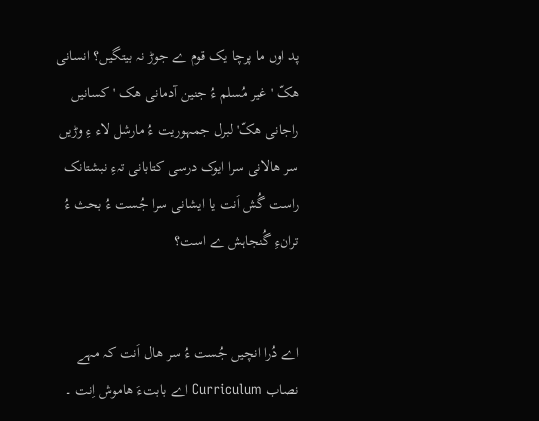پد اوں ما پرچا یک قوم ے جوڑ نہ بیتگیں؟ انسانی ھکّ ' غیر مُسلم ءُ جنین آدمانی ھک ' کسانیں راجانی ھکّ' لبرل جمہوریت ءُ مارشل لاء ءِ وڑیں سر ھالانی سرا ایوک درسی کتابانی تہءِ نبشتانک راست گُش اَنت یا ایشانی سرا جُست ءُ بحث ءُ ترانءِ گُنجاہش ے است؟


اے دُرا انچیں جُست ءُ سر ھال اَنت کہ مہے نصاب Curriculum اے بابتءَ ھاموش اِنت ۔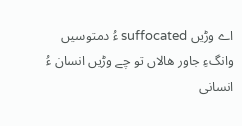اے وڑیں suffocated ءُ دمتوسیں وانگءِ جاور ھالاں تو چے وڑیں انسان ءُ انسانی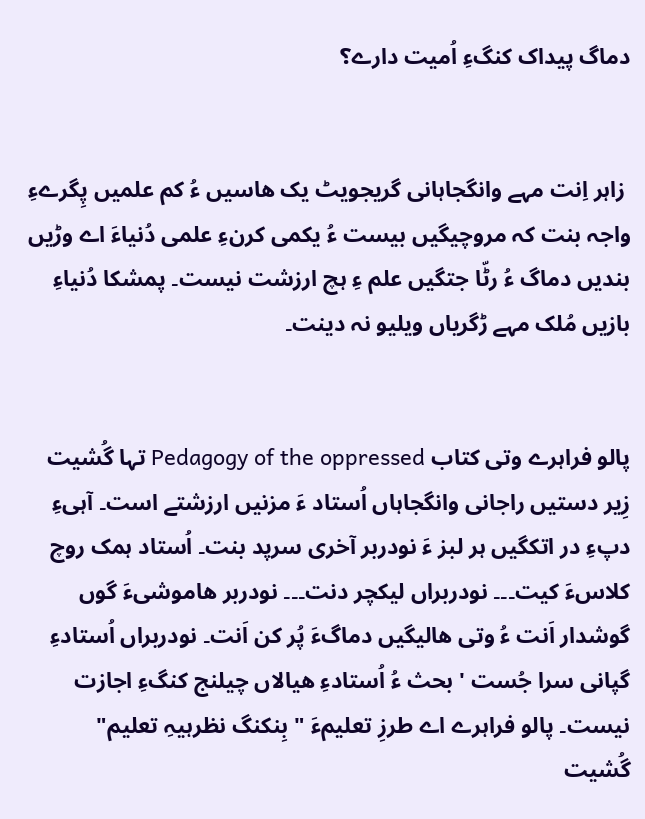دماگ پیداک کنگءِ اُمیت دارے؟


 زاہر اِنت مہے وانگجاہانی گریجویٹ یک ھاسیں ءُ کم علمیں پِگرےءِ واجہ بنت کہ مروچیگیں بیست ءُ یکمی کرنءِ علمی دُنیاءَ اے وڑیں بندیں دماگ ءُ رٹّا جتگیں علم ءِ ہچ ارزشت نیست۔ پمشکا دُنیاءِ بازیں مُلک مہے ڑگریاں ویلیو نہ دینت۔


پالو فراہرے وتی کتاب Pedagogy of the oppressed تہا گُشیت زِیر دستیں راجانی وانگجاہاں اُستاد ءَ مزنیں ارزشتے است۔ آہیءِ دپءِ در اتکگیں ہر لبز ءَ نودربر آخری سرپد بنت۔ اُستاد ہمک روچ کلاسءَ کیت۔۔۔ نودربراں لیکچر دنت۔۔۔ نودربر ھاموشیءَ گوں گوشدار اَنت ءُ وتی ھالیگیں دماگءَ پُر کن اَنت۔ نودربراں اُستادءِ گپانی سرا جُست ' بحث ءُ اُستادءِ ھیالاں چیلنج کنگءِ اجازت نیست۔ پالو فراہرے اے طرزِ تعلیمءَ " بِنکنگ نظرہیہِ تعلیم" گُشیت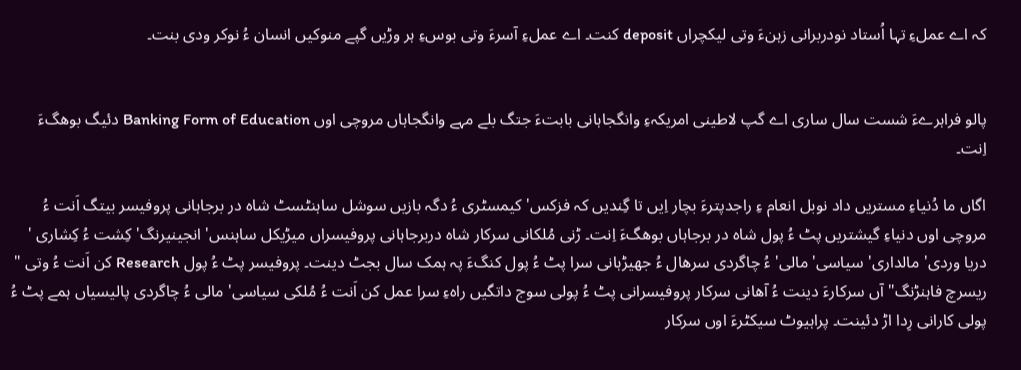کہ اے عملءِ تہا اُستاد نودربرانی زہنءَ وتی لیکچراں deposit کنت۔ اے عملءِ آسرءَ وتی بوسءِ ہر وڑیں گپے منوکیں انسان ءُ نوکر ودی بنت۔


پالو فراہرےءَ شست سال ساری اے گپ لاطینی امریکہءِ وانگجاہانی بابتءَ جتگ بلے مہے وانگجاہاں مروچی اوں Banking Form of Education دئیگ بوھگءَ اِنت۔

اگاں ما دُنیاءِ مستریں داد نوبل انعام ءِ راجدپترءَ بچار اِیں تا گِندیں کہ فزکس' کیمسٹری ءُ دگہ بازیں سوشل ساہنٹسٹ شاہ در برجاہانی پروفیسر بیتگ اَنت ءُ مروچی اوں دنیاءِ گیشتریں پٹ ءُ پول شاہ در برجاہاں بوھگءَ اِنت۔ ڑنی مُلکانی سرکار شاہ دربرجاہانی پروفیسراں میڑیکل ساہنس' انجینیرنگ' کِشت ءُ کِشاری ' دریا وردی' مالداری' سیاسی' مالی' ءُ چاگردی سرھال ءُ جھیڑہانی سرا پٹ ءُ پول کنگءَ پہ ہمک سال بجٹ دینت۔ پروفیسر پٹ ءُ پول Research کن اَنت ءُ وتی " ریسرچ فاہنڑنگ" آں سرکارءَ دینت ءُ آھانی سرکار پروفیسرانی پٹ ءُ پولی سوج داتگیں راہءِ سرا عمل کن اَنت ءُ مُلکی سیاسی' مالی ءُ چاگردی پالیسیاں ہمے پٹ ءُ پولی کارانی رِدا اڑ دئینت۔ پراہیوٹ سیکٹرءَ اوں سرکار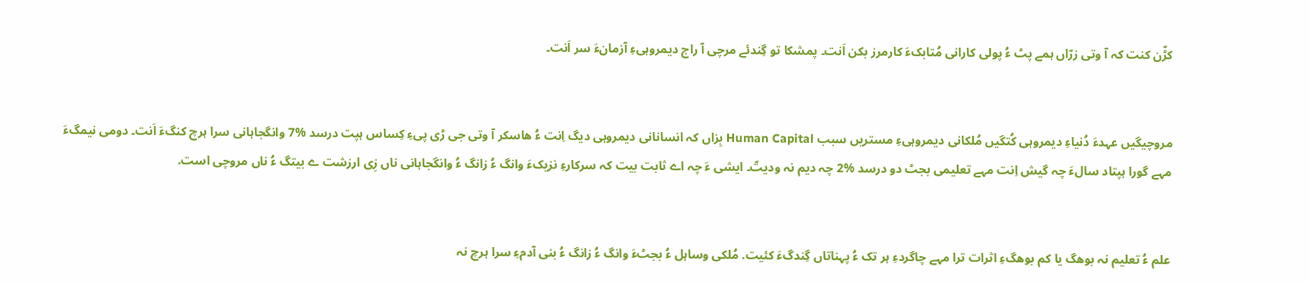کڑّن کنت کہ آ وتی زرّاں ہمے پٹ ءُ پولی کارانی مُتابکءَ کارمرز بکن اَنت۔ پمشکا تو گِندئے مرچی آ راج دیمروہیءِ آزمانءَ سر اَنت۔


مروچیگیں عہدءَ دُنیاءِ دیمروہی کُتگیں مُلکانی دیمروہیءِ مستریں سبب Human Capital بِزاں کہ انسانانی دیمروہی دیگ اِنت ءُ ھاسکر آ وتی جی ڑی پیءِ کِساس ہپت درسد %7 وانگجاہانی سرا ہرچ کنگءَ اَنت۔ دومی نیمگءَ مہے گورا ہپتاد سالءَ چہ گیش اِنت مہے تعلیمی بجٹ دو درسد %2 چہ دیم نہ ودیتّ۔ ایشی ءَ چہ اے ثابت بیت کہ سرکارءِ نزیکءَ وانگ ءُ زانگ ءُ وانگجاہانی ناں زِی ارزشت ے بیتگ ءُ ناں مروچی است.


علم ءُ تعلیم نہ بوھگ یا کم بوھگءِ اثرات ترا مہے چاگردءِ ہر تک ءُ پہناتاں گِندگءَ کئیت. مُلکی وساہل ءُ بجٹءَ وانگ ءُ زانگ ءُ بنی آدمءِ سرا ہرچ نہ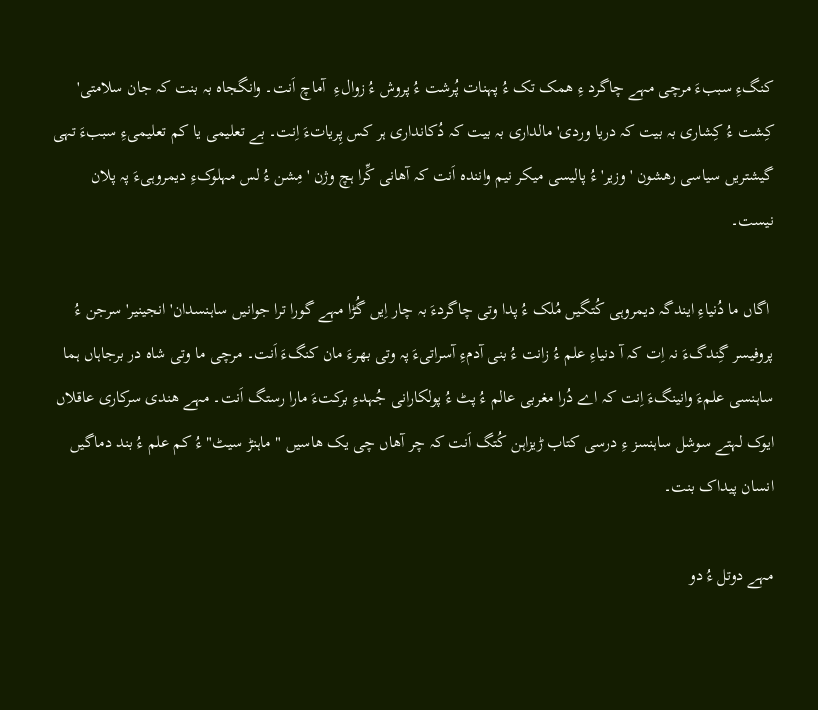کنگءِ سببءَ مرچی مہے چاگرد ءِ ھمک تک ءُ پہنات پُرشت ءُ پروش ءُ زوالءِ  آماچ اَنت۔ وانگجاہ بہ بنت کہ جان سلامتی' کِشت ءُ کِشاری بہ بیت کہ دریا وردی' مالداری بہ بیت کہ دُکانداری ہر کس پِریاتءَ اِنت۔ بے تعلیمی یا کم تعلیمیءِ سببءَ تہی گیشتریں سیاسی رھشون ' وزیر' ءُ پالیسی میکر نیم وانندہ اَنت کہ آھانی کِّرا ہچ وژن ' مِشن ءُ لس مہلوکءِ دیمروہیءَ پہ پلان  نیست۔

 اگاں ما دُنیاءِ ایندگہ دیمروہی کُتگیں مُلک ءُ پدا وتی چاگردءَ بہ چار اِیں گُڑا مہے گورا ترا جوانیں ساہنسدان' انجینیر' سرجن ءُ پروفیسر گِندگءَ نہ اِت کہ آ دنیاءِ علم ءُ زانت ءُ بنی آدمءِ آسراتیءَ پہ وتی بھرءَ مان کنگءَ اَنت۔ مرچی ما وتی شاہ در برجاہاں ہما ساہنسی علمءَ وانینگءَ اِنت کہ اے دُرا مغربی عالم ءُ پٹ ءُ پولکارانی جُہدءِ برکتءَ مارا رستگ اَنت۔ مہے ھندی سرکاری عاقلاں ایوک لہتے سوشل ساہنسز ءِ درسی کتاب ڑیزاہن کُتگ اَنت کہ چر آھاں چی یک ھاسیں " ماہنڑ سیٹ" ءُ کم علم ءُ بند دماگیں انسان پیداک بنت۔

مہے دوتل ءُ دو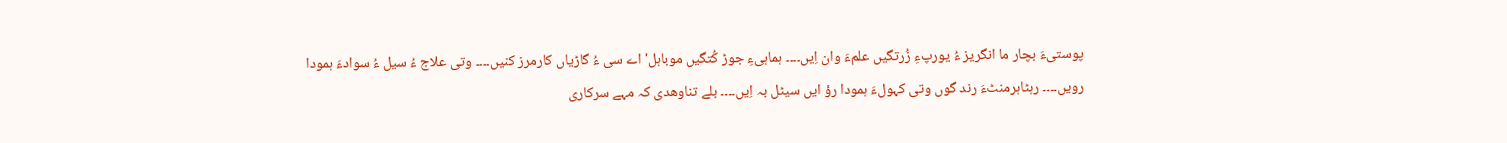پوستیءَ بچار ما انگریز ءُ یورپءِ زُرتگیں علمءَ وان اِیں۔۔۔۔ ہماہیءِ جوڑ کُتگیں موباہل' اے سی ءُ گاڑیاں کارمرز کنیں۔۔۔۔ وتی علاج ءُ سیل ءُ سوادءَ ہمودا رویں۔۔۔۔ رہٹاہرمنٹءَ رند گوں وتی کہولءَ ہمودا رؤ ایں سیٹل بہ اِیں۔۔۔۔ بلے تناوھدی کہ مہے سرکاری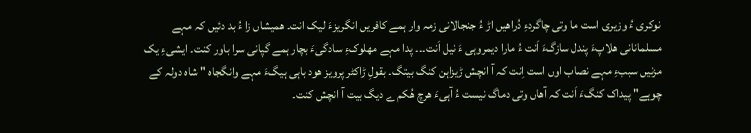نوکری ءُ وزیری است ما وتی چاگردءِ دُراھیں اڑ ءُ جنجالانی زمہ وار ہمے کافریں انگریزءَ لیک انت۔ ھمیشاں زا ءُ بد دئیں کہ مہے مسلمانانی ھلاپءَ پندل سازگءَ اَنت ءُ مارا دیمروہی ءَ نیل اَنت۔۔۔ پدا مہے مھلوکءِ سادگیءَ بچار ہمے گپانی سرا باور کنت۔ ایشیءِ یک مزنیں سببءِ مہے نصاب اوں است اِنت کہ آ انچش ڑیزاہن کنگ بیتگ۔ بقولِ ڑاکٹر پرویز ھود باہی ہیگءَ مہے وانگجاہ " شاہ دولہ کے چوہے" پیداک کنگءَ اَنت کہ آھاں وتی دماگ نیست ءُ آہیءَ ھرچ ھُکم ے دیگ بیت آ انچش کنت۔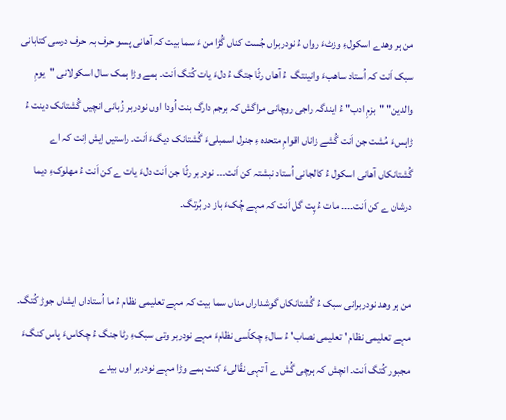من ہر وھدے اسکولءِ وزٹءَ رواں ءُ نودربراں جُست کناں گُڑا من ءَ سما بیت کہ آھانی پسو حرف بہ حرف درسی کتابانی سبک اَنت کہ اُستاد ساھبءَ وانینتگ  ءُ آھاں رٹّا جتگ ءُ دلءَ یات کُتگ اَنت۔ ہمے وڑا ہمک سال اسکولانی "یومِ والدین" "بزمِ ادب" ءُ ایندگہ راجی روچانی مراگش کہ برجم دارگ بنت اُودا اوں نودربر زُبانی انچیں گُشتانک دینت ءُ ڑاہسءَ مُشت جن اَنت گُشے زاناں اقوامِ متحدہ ءِ جنرل اسمبلیءَ گُشتانک دیگءَ اَنت۔ راستیں اِیش اِنت کہ اے گُشتانکاں آھانی اسکول ءُ کالجانی اُستاد نبشتہ کن اَنت۔۔۔ نودربر رٹّا جن اَنت دلءَ یات ے کن اَنت ءُ مھلوکءِ دیما درشان ے کن اَنت۔۔۔۔ مات ءُ پِت گل اَنت کہ مہے چُکءَ باز در بُرتگ۔


من ہر وھد نودربرانی سبک ءُ گُشتانکاں گوشداراں مناں سما بیت کہ مہے تعلیمی نظام ءُ ما اُستاداں ایشاں جوڑ کُتگ۔ مہے تعلیمی نظام ' تعلیمی نصاب' ءُ سالءِ چکاّسی نظامءَ مہے نودربر وتی سبکءِ رٹا جنگ ءُ چکاسءَ پاس کنگءَ مجبور کُتگ اَنت۔ انچش کہ ہرچی گُش ے آ تہی نقّالیءَ کنت ہمے وڑا مہے نودربر اوں بیدے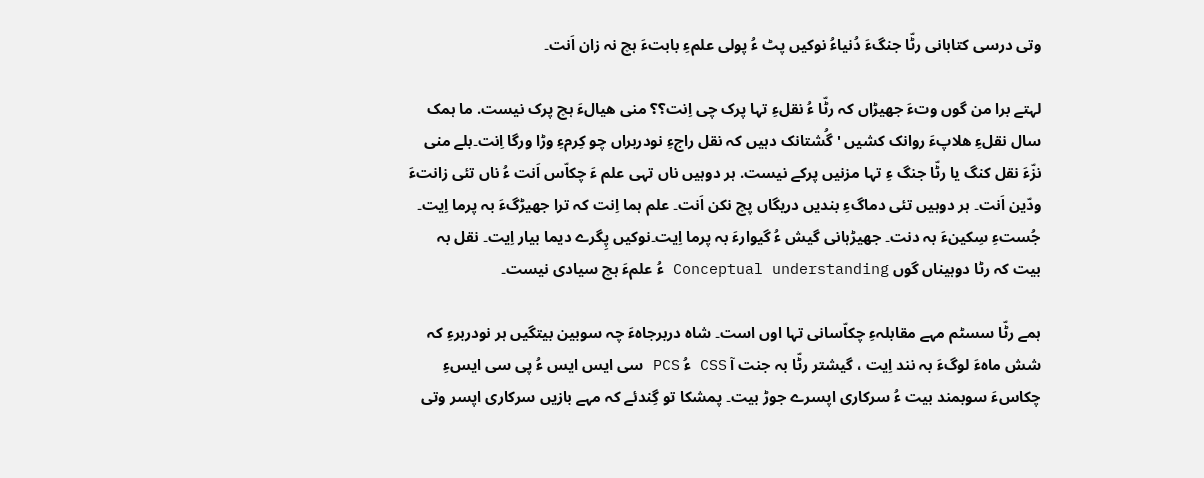وتی درسی کتابانی رٹّا جنگءَ دُنیاءُ نوکیں پٹ ءُ پولی علمءِ بابتءَ ہچ نہ زان اَنت۔

لہتے برا من گوں وتءَ جھیڑاں کہ رٹّا ءُ نقلءِ تہا پرک چی اِنت؟؟ منی ھیالءَ ہچ پرک نیست. ما ہمک سال نقلءِ ھلاپءَ روانک کشیں ' گُشتانک دہیں کہ نقل راجءِ نودربراں چو کِرمءِ وڑا ورگا اِنت۔بلے منی نزّءَ نقل کنگ یا رٹّا جنگ ءِ تہا مزنیں پرکے نیست. ہر دوہیں ناں تہی علم ءَ چکاّس اَنت ءُ ناں تئی زانتءَ ودّین اَنت۔ ہر دوہیں تئی دماگءِ بندیں دریگاں پچ نکن اَنت۔ علم ہما اِنت کہ ترا جھیڑگءَ بہ پرما اِیت۔ جُستءِ سِکینءَ بہ دنت۔ جھیڑہانی گیش ءُ گیوارءَ بہ پرما اِیت۔نوکیں پِگرے دیما بیار اِیت۔ نقل بہ بیت کہ رٹا دوہیناں گوں Conceptual understanding ءُ علمءَ ہچ سیادی نیست۔

ہمے رٹّا سسٹم مہے مقابلہءِ چکاّسانی تہا اوں است۔ شاہ دربرجاہءَ چہ سوبین بیتگیں ہر نودربرءِ کہ شش ماہءَ لوگءَ بہ نند اِیت ، گیشتر رٹّا بہ جنت آ CSS ءُ PCS سی ایس ایس ءُ پی سی ایسءِ چکاسءَ سوبمند بیت ءُ سرکاری اپسرے جوڑ بیت۔ پمشکا تو گِندئے کہ مہے بازیں سرکاری اپسر وتی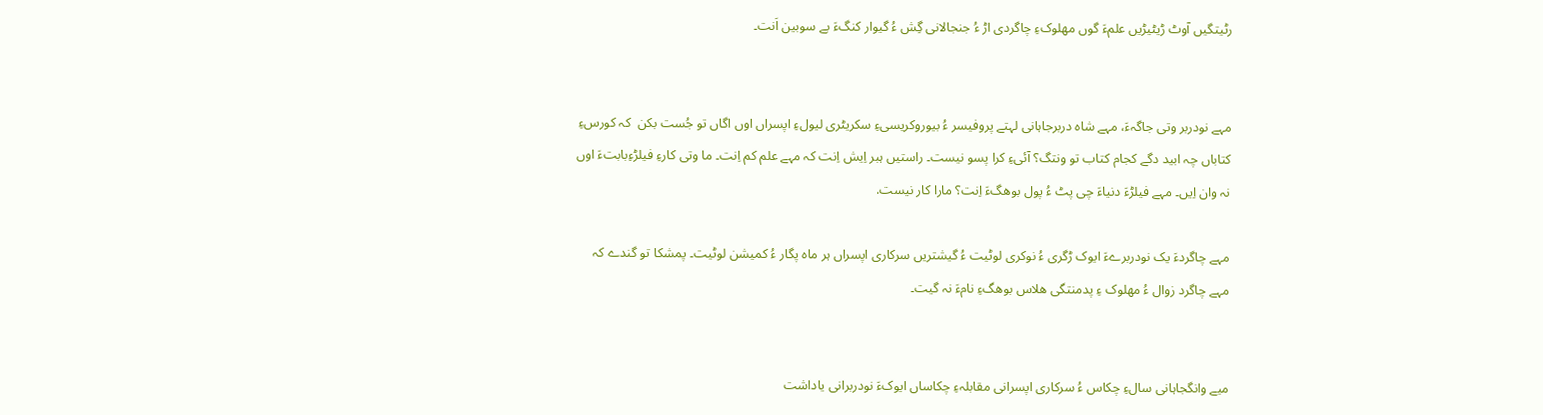رٹیتگیں آوٹ ڑیٹیڑیں علمءَ گوں مھلوکءِ چاگردی اڑ ءُ جنجالانی گِش ءُ گیوار کنگءَ بے سوبین اَنت۔


مہے نودربر وتی جاگہءَ، مہے شاہ دربرجاہانی لہتے پروفیسر ءُ بیوروکریسیءِ سکریٹری لیولءِ اپسراں اوں اگاں تو جُست بکن  کہ کورسءِ کتاباں چہ ابید دگے کجام کتاب تو ونتگ؟ آئیءِ کرا پسو نیست۔ راستیں ہبر اِیش اِنت کہ مہے علم کم اِنت۔ ما وتی کارءِ فیلڑءِبابتءَ اوں نہ وان اِیں۔ مہے فیلڑءَ دنیاءَ چی پٹ ءُ پول بوھگءَ اِنت؟ مارا کار نیست.

مہے چاگردءَ یک نودربرےءَ ایوک ڑگری ءُ نوکری لوٹیت ءُ گیشتریں سرکاری اپسراں ہر ماہ پگار ءُ کمیشن لوٹیت۔ پمشکا تو گندے کہ مہے چاگرد زوال ءُ مھلوک ءِ پدمنتگی ھلاس بوھگءِ نامءَ نہ گیت۔


میے وانگجاہانی سالءِ چکاس ءُ سرکاری اپسرانی مقابلہءِ چکاساں ایوکءَ نودربرانی یاداشت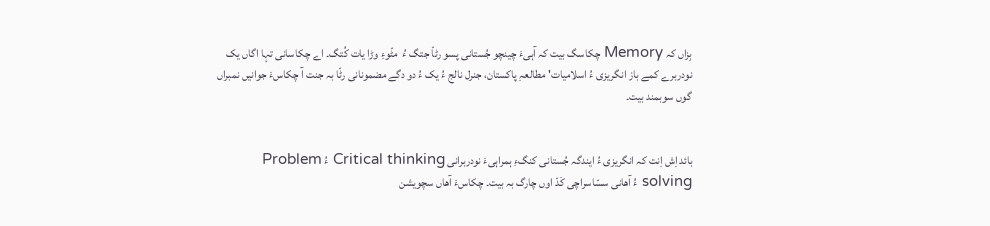بِزاں کہ Memory چکاسگ بیت کہ آہیءَ چینچو جُستانی پسو رٹاّ جتگ ءُ  مٹّوءِ وڑا یات کُتگ۔ اے چکاسانی تہا اگاں یک نودربرے کمے باز انگریزی ءُ اسلامیات' مطالعہِ پاکستان، جنرل نالج ءُ یک ءُ دو دگے مضمونانی رٹّا بہ جنت آ چکاسءَ جوانیں نمبراں گوں سوبمند بیت۔


بائد اِش اِنت کہ انگریزی ءُ ایندگہ جُستانی کنگءِ ہمراہیءَ نودربرانی Critical thinking ءُ Problem solving ءُ آھانی سسّاسراچی کَدّ اوں چارگ بہ بیت۔ چکاسءَ آھاں سچویشن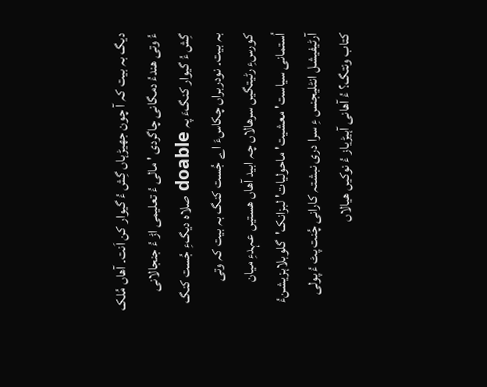دیگ بہ بیت کہ آ چون جھیڑہاں گِش ءُ گیوار کن اَنت۔ آھاں مُلک ءُ وتی ھندءُ دمگانی چاگردی ' مالی ءُ تعلیمی اڑ ءُ جنجالانی گِش ءُ گیوار کنگءَ پہ doable صلاہ دیگءِ جُست کنگ بہ بیت۔ نودربراں چکاسءَ اے جُست کنگ بہ بیت کہ وتی کورسءِ رٹیتگیں سرھالاں چہ ابید آھاں ھستیں عہدءِ میان اُستمانی سیاست' معشیت' ماحولیات' لبزانک'  گلوبلاہزیشنءُ آرٹیفیشل انٹلیجنس ءِ سرا دری نبشتہ کارانی چُنت پٹ ءُ پولی کتاب ونتگ؟ ءُ آھانی آہیڑیاز ءُ نوکیں ھیالاں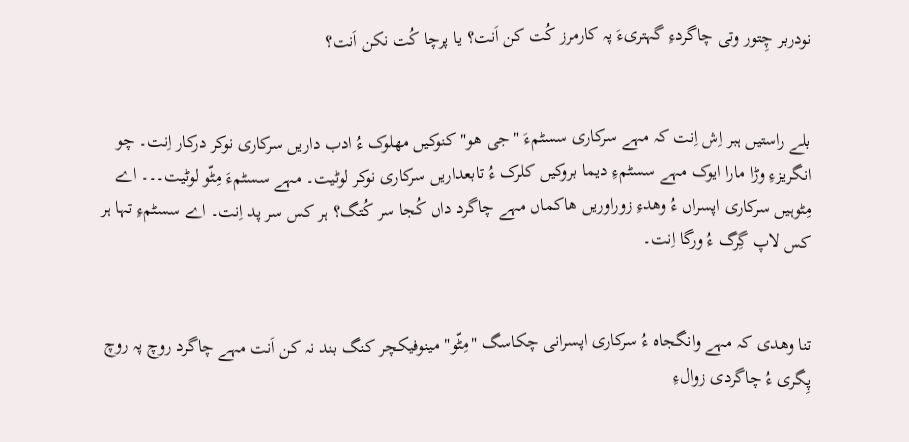نودربر چِتور وتی چاگردءِ گہتریءَ پہ کارمرز کُت کن اَنت؟ یا پرچا کُت نکن اَنت؟


بلے راستیں ہبر اِش اِنت کہ مہے سرکاری سسٹمءَ "جی ھو" کنوکیں مھلوک ءُ ادب داریں سرکاری نوکر درکار اِنت۔ چو انگریزءِ وڑا مارا ایوک مہے سسٹمءِ دیما بروکیں کلرک ءُ تابعداریں سرکاری نوکر لوٹیت۔ مہے سسٹمءَ مِٹّو لوٹیت۔۔۔ اے مِٹوہیں سرکاری اپسراں ءُ وھدءِ زوراوریں ھاکماں مہے چاگرد داں کُجا سر کُتگ؟ ہر کس سر پد اِنت۔ اے سسٹمءِ تہا ہر کس لاپ گِرگ ءُ ورگا اِنت۔


تنا وھدی کہ مہے وانگجاہ ءُ سرکاری اپسرانی چکاسگ "مِٹّو" مینوفیکچر کنگ بند نہ کن اَنت مہے چاگرد روچ پہ روچ پِگری ءُ چاگردی زوالءِ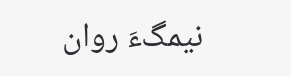نیمگءَ روان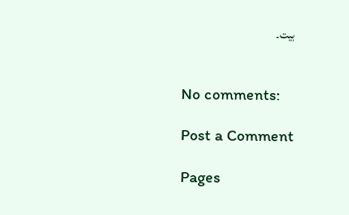بیت۔


No comments:

Post a Comment

Pages